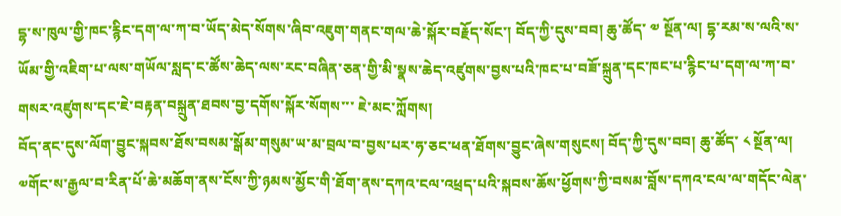དྷ་ས་ཁུལ་གྱི་ཁང་རྙིང་དག་ལ་ཀ་བ་ཡོད་མེད་སོགས་ཞིབ་འཇུག་གནང་གལ་ཆེ་སྐོར་བརྗོད་སོང་། བོད་ཀྱི་དུས་བབ། ཆུ་ཚོད་ ༧ སྔོན་ལ། དྷ་རམ་ས་ལའི་ས་ཡོམ་གྱི་འཇིག་པ་ལས་གཡོལ་སླད་ང་ཚོས་ཆེད་ལས་རང་བཞིན་ཅན་གྱི་མི་སྣས་ཆེད་འཛུགས་བྱས་པའི་ཁང་པ་བཟོ་སྐྲུན་དང་ཁང་པ་རྙིང་པ་དག་ལ་ཀ་བ་གསར་འཛུགས་དང་ཇེ་བརྟན་བསྐྲུན་ཐབས་བྱ་དགོས་སྐོར་སོགས་་་ ཇེ་མང་ཀློགས།
བོད་ནང་དུས་ལོག་བྱུང་སྐབས་ཐོས་བསམ་སྒོམ་གསུམ་ཡ་མ་བྲལ་བ་བྱས་པར་ཧ་ཅང་ཕན་ཐོགས་བྱུང་ཞེས་གསུངས། བོད་ཀྱི་དུས་བབ། ཆུ་ཚོད་ ༨ སྔོན་ལ། ༧གོང་ས་རྒྱལ་བ་རིན་པོ་ཆེ་མཆོག་ནས་ངོས་ཀྱི་ཉམས་མྱོང་གི་ཐོག་ནས་དཀའ་ངལ་འཕྲད་པའི་སྐབས་ཆོས་ཕྱོགས་ཀྱི་བསམ་བློས་དཀའ་ངལ་ལ་གདོང་ལེན་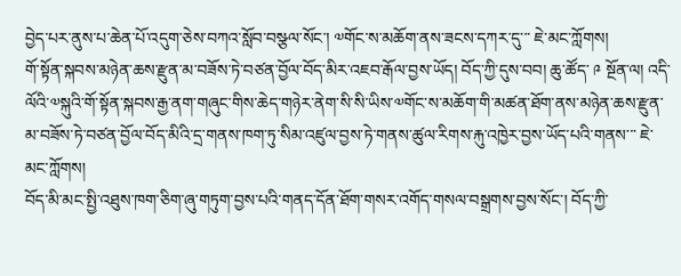བྱེད་པར་ནུས་པ་ཆེན་པོ་འདུག་ཅེས་བཀའ་སློབ་བསྩལ་སོང་། ༧གོང་ས་མཆོག་ནས་ཟངས་དཀར་དུ་་་ ཇེ་མང་ཀློགས།
གོ་སྟོན་སྐབས་མཉེན་ཆས་རྫུན་མ་བཟོས་ཏེ་བཙན་བྱོལ་བོད་མིར་འཇབ་རྒོལ་བྱས་ཡོད། བོད་ཀྱི་དུས་བབ། ཆུ་ཚོད་ ༩ སྔོན་ལ། འདི་ལོའི་༧སྐུའི་གོ་སྟོན་སྐབས་རྒྱ་ནག་གཞུང་གིས་ཆེད་གཉེར་ནེག་སི་སི་ཡིས་༧གོང་ས་མཆོག་གི་མཚན་ཐོག་ནས་མཉེན་ཆས་རྫུན་མ་བཟོས་ཏེ་བཙན་བྱོལ་བོད་མིའི་དྲ་གནས་ཁག་ཏུ་སིམ་འཛུལ་བྱས་ཏེ་གནས་ཚུལ་རིགས་རྐུ་འཁྱེར་བྱས་ཡོད་པའི་གནས་་་ ཇེ་མང་ཀློགས།
བོད་མི་མང་སྤྱི་འཐུས་ཁག་ཅིག་ཞུ་གཏུག་བྱས་པའི་གནད་དོན་ཐོག་གསར་འགོད་གསལ་བསྒྲགས་བྱས་སོང་། བོད་ཀྱི་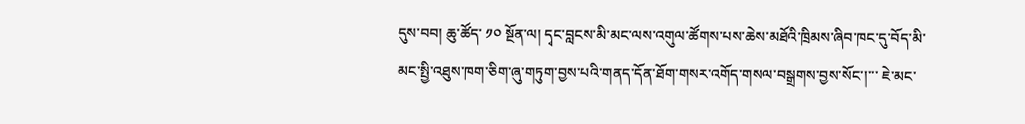དུས་བབ། ཆུ་ཚོད་ ༡༠ སྔོན་ལ། དྭང་བླངས་མི་མང་ལས་འགུལ་ཚོགས་པས་ཆེས་མཐོའི་ཁྲིམས་ཞིབ་ཁང་དུ་བོད་མི་མང་སྤྱི་འཐུས་ཁག་ཅིག་ཞུ་གཏུག་བྱས་པའི་གནད་དོན་ཐོག་གསར་འགོད་གསལ་བསྒྲགས་བྱས་སོང་།་་་ ཇེ་མང་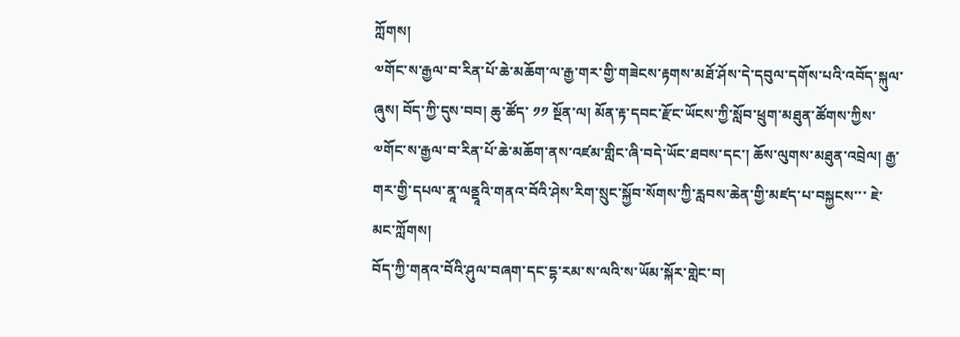ཀློགས།
༧གོང་ས་རྒྱལ་བ་རིན་པོ་ཆེ་མཆོག་ལ་རྒྱ་གར་གྱི་གཟེངས་རྟགས་མཐོ་ཤོས་དེ་དབུལ་དགོས་པའི་འབོད་སྐུལ་ཞུས། བོད་ཀྱི་དུས་བབ། ཆུ་ཚོད་ ༡༡ སྔོན་ལ། མོན་རྟ་དབང་རྫོང་ཡོངས་ཀྱི་སློབ་ཕྲུག་མཐུན་ཚོགས་ཀྱིས་༧གོང་ས་རྒྱལ་བ་རིན་པོ་ཆེ་མཆོག་ནས་འཛམ་གླིང་ཞི་བདེ་ཡོང་ཐབས་དང་། ཆོས་ལུགས་མཐུན་འབྲེལ། རྒྱ་གར་གྱི་དཔལ་ནཱ་ལནྡཱའི་གནའ་བོའི་ཤེས་རིག་སྲུང་སྐྱོབ་སོགས་ཀྱི་རླབས་ཆེན་གྱི་མཛད་པ་བསྐྱངས་་་ ཇེ་མང་ཀློགས།
བོད་ཀྱི་གནའ་བོའི་ཤུལ་བཞག་དང་དྷ་རམ་ས་ལའི་ས་ཡོམ་སྐོར་གླེང་བ།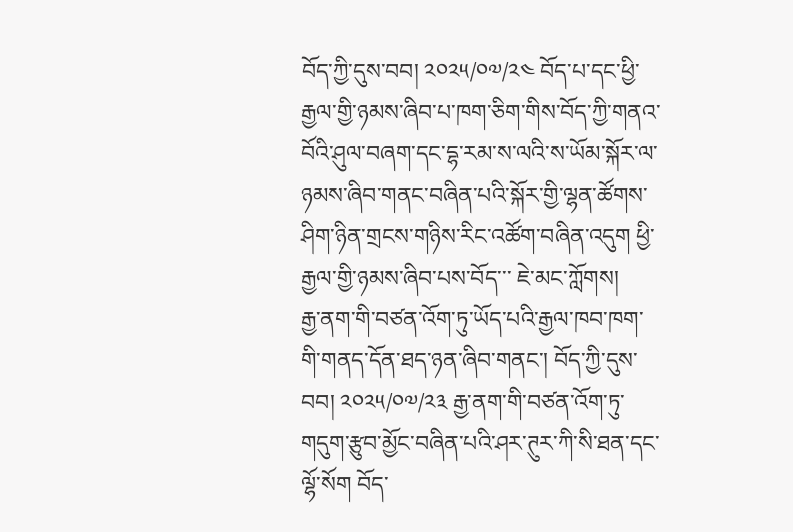བོད་ཀྱི་དུས་བབ། ༢༠༢༥/༠༧/༢༤ བོད་པ་དང་ཕྱི་རྒྱལ་གྱི་ཉམས་ཞིབ་པ་ཁག་ཅིག་གིས་བོད་ཀྱི་གནའ་བོའི་ཤུལ་བཞག་དང་དྷ་རམ་ས་ལའི་ས་ཡོམ་སྐོར་ལ་ཉམས་ཞིབ་གནང་བཞིན་པའི་སྐོར་གྱི་ལྷན་ཚོགས་ཤིག་ཉིན་གྲངས་གཉིས་རིང་འཚོག་བཞིན་འདུག ཕྱི་རྒྱལ་གྱི་ཉམས་ཞིབ་པས་བོད་་་ ཇེ་མང་ཀློགས།
རྒྱ་ནག་གི་བཙན་འོག་ཏུ་ཡོད་པའི་རྒྱལ་ཁབ་ཁག་གི་གནད་དོན་ཐད་ཉན་ཞིབ་གནང་། བོད་ཀྱི་དུས་བབ། ༢༠༢༥/༠༧/༢༣ རྒྱ་ནག་གི་བཙན་འོག་ཏུ་གདུག་རྩུབ་མྱོང་བཞིན་པའི་ཤར་ཊུར་ཀི་སི་ཐན་དང་ལྷོ་སོག བོད་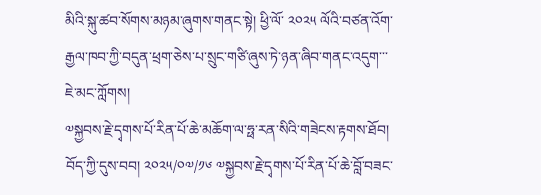མིའི་སྐུ་ཚབ་སོགས་མཉམ་ཞུགས་གནང་སྟེ། ཕྱི་ལོ་ ༢༠༢༥ ལོའི་བཙན་འོག་རྒྱལ་ཁབ་ཀྱི་བདུན་ཕྲག་ཅེས་པ་སྲུང་གཙི་ཞུས་ཏེ་ཉན་ཞིབ་གནང་འདུག་་་ ཇེ་མང་ཀློགས།
༧སྐྱབས་རྗེ་དྭགས་པོ་རིན་པོ་ཆེ་མཆོག་ལ་ཧྥ་རན་སིའི་གཟེངས་རྟགས་ཐོབ། བོད་ཀྱི་དུས་བབ། ༢༠༢༥/༠༧/༡༦ ༧སྐྱབས་རྗེ་དྭགས་པོ་རིན་པོ་ཆེ་བློ་བཟང་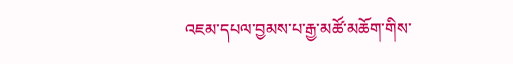འཇམ་དཔལ་བྱམས་པ་རྒྱ་མཚོ་མཆོག་གིས་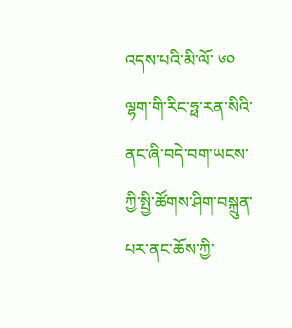འདས་པའི་མི་ལོ་ ༦༠ ལྷག་གི་རིང་ཧྥ་རན་སིའི་ནང་ཞི་བདེ་བག་ཡངས་ཀྱི་སྤྱི་ཚོགས་ཤིག་བསྐྲུན་པར་ནང་ཆོས་ཀྱི་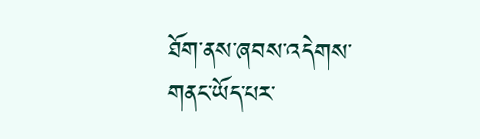ཐོག་ནས་ཞབས་འདེགས་གནང་ཡོད་པར་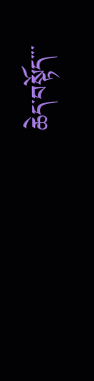ཆེད་བསྟོད་་་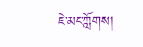ཇེ་མང་ཀློགས།